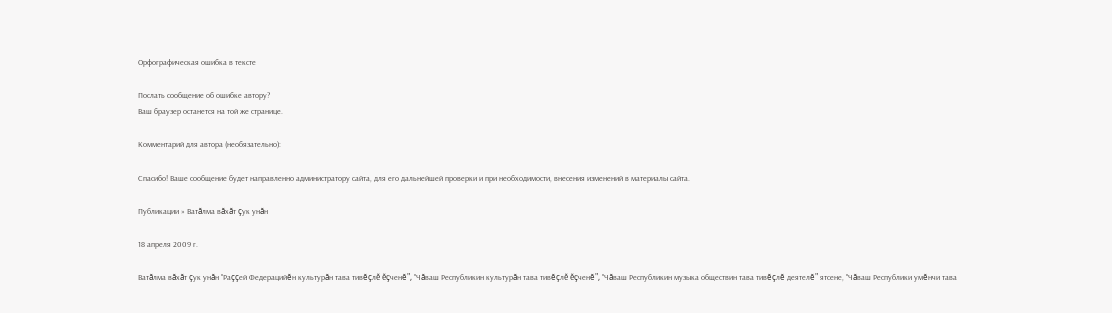Орфографическая ошибка в тексте

Послать сообщение об ошибке автору?
Ваш браузер останется на той же странице.

Комментарий для автора (необязательно):

Спасибо! Ваше сообщение будет направленно администратору сайта, для его дальнейшей проверки и при необходимости, внесения изменений в материалы сайта.

Публикации » Ватăлма вăхăт çук унăн

18 апреля 2009 г.

Ватăлма вăхăт çук унăн "Раççей Федерацийĕн культурăн тава тивĕçлĕ ĕçченĕ", "Чăваш Республикин культурăн тава тивĕçлĕ ĕçченĕ", "Чăваш Республикин музыка обществин тава тивĕçлĕ деятелĕ" ятсене, "Чăваш Республики умĕнчи тава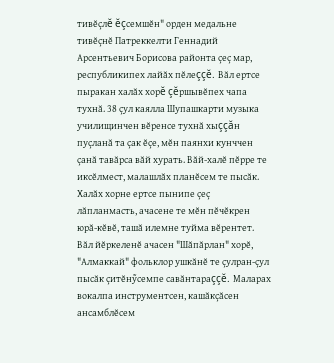тивĕçлĕ ĕçсемшĕн" орден медальне тивĕçнĕ Патреккелти Геннадий Арсентьевич Борисова районта çеç мар, республикипех лайăх пĕлеççĕ. Вăл ертсе пыракан халăх хорĕ çĕршывĕпех чапа тухнă. 38 çул каялла Шупашкарти музыка училищинчен вĕренсе тухнă хыççăн пуçланă та çак ĕçе, мĕн паянхи кунччен çанă тавăрса вăй хурать. Вăй-халĕ пĕрре те иксĕлмест, малашлăх планĕсем те пысăк. Халăх хорне ертсе пынипе çеç лăпланмасть, ачасене те мĕн пĕчĕкрен юрă-кĕвĕ, ташă илемне туйма вĕрентет. Вăл йĕркеленĕ ачасен "Шăпăрлан" хорĕ, "Алмаккай" фольклор ушкăнĕ те çулран-çул пысăк çитĕнỹсемпе савăнтараççĕ. Маларах вокалпа инструментсен, кашăкçăсен ансамблĕсем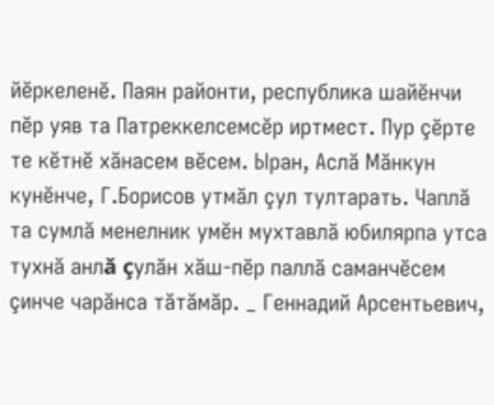йĕркеленĕ. Паян районти, республика шайĕнчи пĕр уяв та Патреккелсемсĕр иртмест. Пур çĕрте те кĕтнĕ хăнасем вĕсем. Ыран, Аслă Мăнкун кунĕнче, Г.Борисов утмăл çул тултарать. Чаплă та сумлă менелник умĕн мухтавлă юбилярпа утса тухнă анлă çулăн хăш-пĕр паллă саманчĕсем çинче чарăнса тăтăмăр. _ Геннадий Арсентьевич,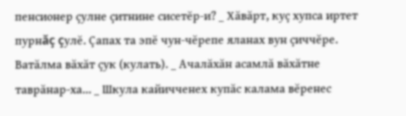пенсионер çулне çитнине сисетĕр-и? _ Хăвăрт, куç хупса иртет пурнăç çулĕ. Çапах та эпĕ чун-чĕрепе яланах вун çиччĕре. Ватăлма вăхăт çук (кулать). _ Ачалăхăн асамлă вăхăтне таврăнар-ха... _ Шкула кайичченех купăс калама вĕренес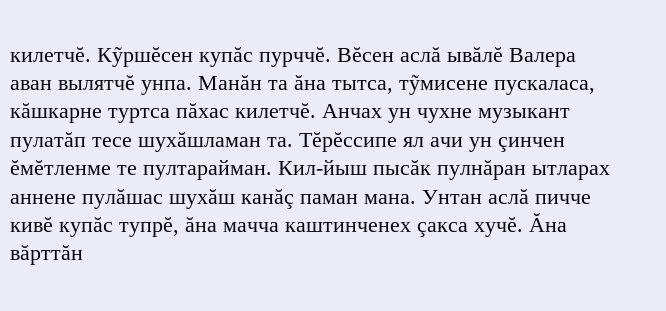килетчĕ. Кỹршĕсен купăс пурччĕ. Вĕсен аслă ывăлĕ Валера аван вылятчĕ унпа. Манăн та ăна тытса, тỹмисене пускаласа, кăшкарне туртса пăхас килетчĕ. Анчах ун чухне музыкант пулатăп тесе шухăшламан та. Тĕрĕссипе ял ачи ун çинчен ĕмĕтленме те пултарайман. Кил-йыш пысăк пулнăран ытларах аннене пулăшас шухăш канăç паман мана. Унтан аслă пичче кивĕ купăс тупрĕ, ăна мачча каштинченех çакса хучĕ. Ăна вăрттăн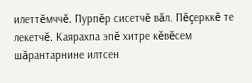илеттĕмччĕ. Пурпĕр сисетчĕ вăл. Пĕçерккĕ те лекетчĕ. Каярахпа эпĕ хитре кĕвĕсем шăрантарнине илтсен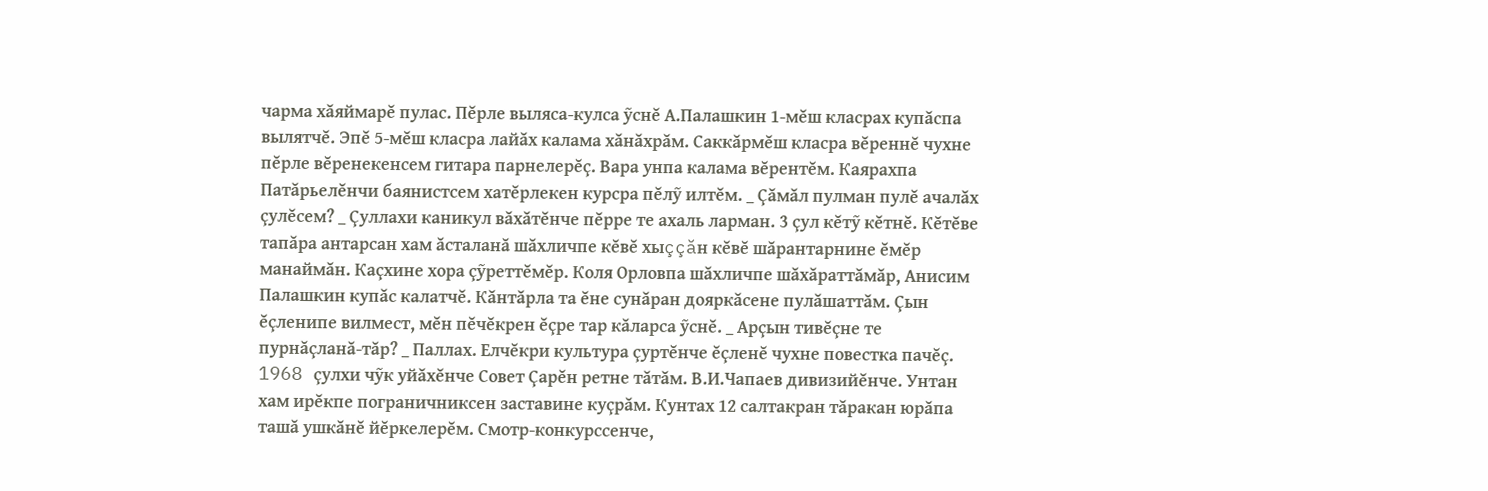чарма хăяймарĕ пулас. Пĕрле выляса-кулса ỹснĕ А.Палашкин 1-мĕш класрах купăспа вылятчĕ. Эпĕ 5-мĕш класра лайăх калама хăнăхрăм. Саккăрмĕш класра вĕреннĕ чухне пĕрле вĕренекенсем гитара парнелерĕç. Вара унпа калама вĕрентĕм. Каярахпа Патăрьелĕнчи баянистсем хатĕрлекен курсра пĕлỹ илтĕм. _ Çăмăл пулман пулĕ ачалăх çулĕсем? _ Çуллахи каникул вăхăтĕнче пĕрре те ахаль ларман. 3 çул кĕтỹ кĕтнĕ. Кĕтĕве тапăра антарсан хам ăсталанă шăхличпе кĕвĕ хыççăн кĕвĕ шăрантарнине ĕмĕр манаймăн. Каçхине хора çỹреттĕмĕр. Коля Орловпа шăхличпе шăхăраттăмăр, Анисим Палашкин купăс калатчĕ. Кăнтăрла та ĕне сунăран дояркăсене пулăшаттăм. Çын ĕçленипе вилмест, мĕн пĕчĕкрен ĕçре тар кăларса ỹснĕ. _ Арçын тивĕçне те пурнăçланă-тăр? _ Паллах. Елчĕкри культура çуртĕнче ĕçленĕ чухне повестка пачĕç. 1968 çулхи чỹк уйăхĕнче Совет Çарĕн ретне тăтăм. В.И.Чапаев дивизийĕнче. Унтан хам ирĕкпе пограничниксен заставине куçрăм. Кунтах 12 салтакран тăракан юрăпа ташă ушкăнĕ йĕркелерĕм. Смотр-конкурссенче,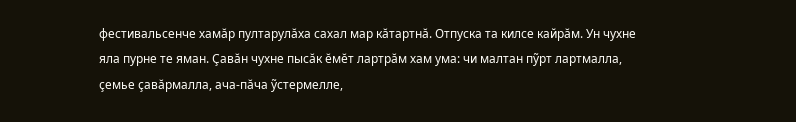фестивальсенче хамăр пултарулăха сахал мар кăтартнă. Отпуска та килсе кайрăм. Ун чухне яла пурне те яман. Çавăн чухне пысăк ĕмĕт лартрăм хам ума: чи малтан пỹрт лартмалла, çемье çавăрмалла, ача-пăча ỹстермелле,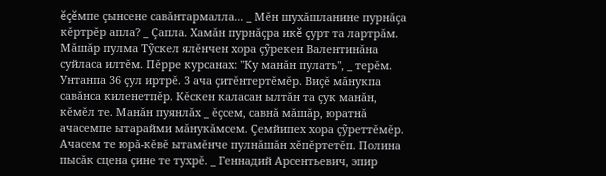ĕçĕмпе çынсене савăнтармалла... _ Мĕн шухăшланине пурнăçа кĕртрĕр апла? _ Çапла. Хамăн пурнăçра икĕ çурт та лартрăм. Мăшăр пулма Тỹскел ялĕнчен хора çỹрекен Валентинăна суйласа илтĕм. Пĕрре курсанах: "Ку манăн пулать", _ терĕм. Унтанпа 36 çул иртрĕ. 3 ача çитĕнтертĕмĕр. Виçĕ мăнукпа савăнса киленетпĕр. Кĕскен каласан ылтăн та çук манăн, кĕмĕл те. Манăн пуянлăх _ ĕçсем, савнă мăшăр, юратнă ачасемпе ытарайми мăнукăмсем. Çемйипех хора çỹреттĕмĕр. Ачасем те юрă-кĕвĕ ытамĕнче пулнăшăн хĕпĕртетĕп. Полина пысăк сцена çине те тухрĕ. _ Геннадий Арсентьевич, эпир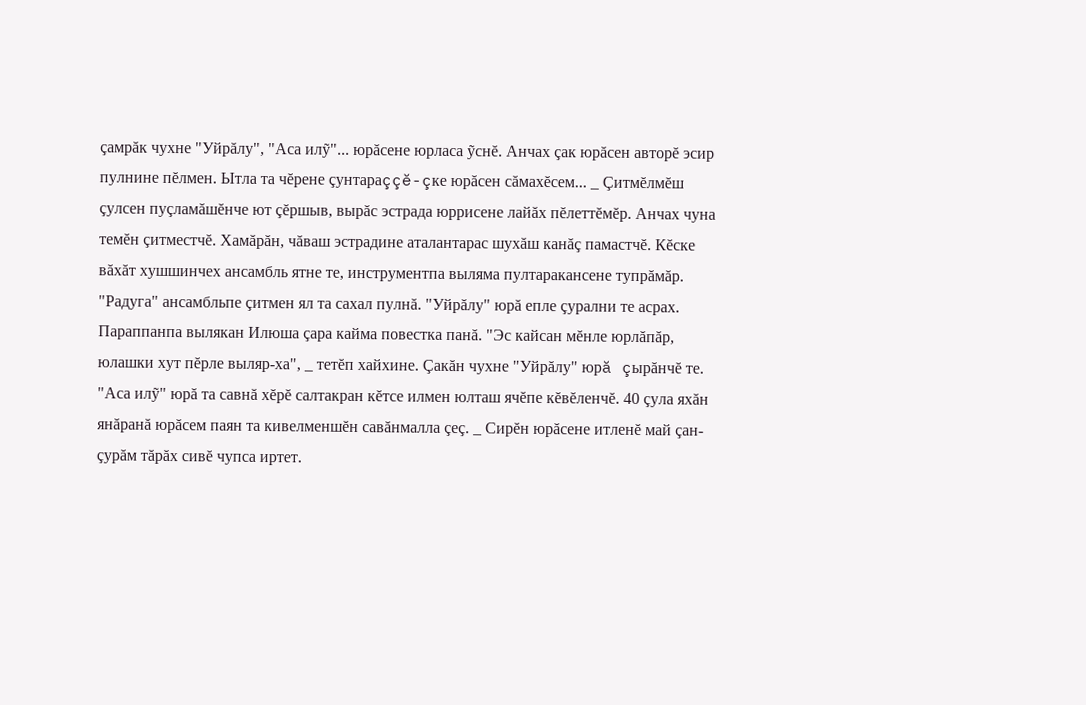çамрăк чухне "Уйрăлу", "Аса илỹ"... юрăсене юрласа ỹснĕ. Анчах çак юрăсен авторĕ эсир пулнине пĕлмен. Ытла та чĕрене çунтараççĕ-çке юрăсен сăмахĕсем... _ Çитмĕлмĕш çулсен пуçламăшĕнче ют çĕршыв, вырăс эстрада юррисене лайăх пĕлеттĕмĕр. Анчах чуна темĕн çитместчĕ. Хамăрăн, чăваш эстрадине аталантарас шухăш канăç памастчĕ. Кĕске вăхăт хушшинчех ансамбль ятне те, инструментпа выляма пултаракансене тупрăмăр. "Радуга" ансамбльпе çитмен ял та сахал пулнă. "Уйрăлу" юрă епле çурални те асрах. Параппанпа вылякан Илюша çара кайма повестка панă. "Эс кайсан мĕнле юрлăпăр, юлашки хут пĕрле выляр-ха", _ тетĕп хайхине. Çакăн чухне "Уйрăлу" юрă çырăнчĕ те. "Аса илỹ" юрă та савнă хĕрĕ салтакран кĕтсе илмен юлташ ячĕпе кĕвĕленчĕ. 40 çула яхăн янăранă юрăсем паян та кивелменшĕн савăнмалла çеç. _ Сирĕн юрăсене итленĕ май çан-çурăм тăрăх сивĕ чупса иртет.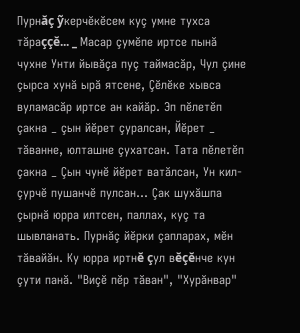Пурнăç ỹкерчĕкĕсем куç умне тухса тăраççĕ... _ Масар çумĕпе иртсе пынă чухне Унти йывăçа пуç таймасăр, Чул çине çырса хунă ырă ятсене, Çĕлĕке хывса вуламасăр иртсе ан кайăр. Эп пĕлетĕп çакна _ çын йĕрет çуралсан, Йĕрет _ тăванне, юлташне çухатсан. Тата пĕлетĕп çакна _ Çын чунĕ йĕрет ватăлсан, Ун кил-çурчĕ пушанчĕ пулсан... Çак шухăшпа çырнă юрра илтсен, паллах, куç та шывланать. Пурнăç йĕрки çапларах, мĕн тăвайăн. Ку юрра иртнĕ çул вĕçĕнче кун çути панă. "Виçĕ пĕр тăван", "Хурăнвар"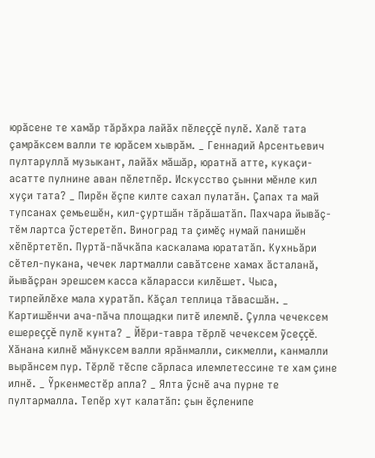юрăсене те хамăр тăрăхра лайăх пĕлеççĕ пулĕ. Халĕ тата çамрăксем валли те юрăсем хыврăм. _ Геннадий Арсентьевич пултаруллă музыкант, лайăх мăшăр, юратнă атте, кукаçи-асатте пулнине аван пĕлетпĕр. Искусство çынни мĕнле кил хуçи тата? _ Пирĕн ĕçпе килте сахал пулатăн. Çапах та май тупсанах çемьешĕн, кил-çуртшăн тăрăшатăп. Пахчара йывăç-тĕм лартса ỹстеретĕп. Виноград та çимĕç нумай панишĕн хĕпĕртетĕп. Пуртă-пăчкăпа каскалама юрататăп. Кухньăри сĕтел-пукана, чечек лартмалли савăтсене хамах ăсталанă, йывăçран эрешсем касса кăларасси килĕшет. Чыса, тирпейлĕхе мала хуратăп. Кăçал теплица тăвасшăн. _ Картишĕнчи ача-пăча площадки питĕ илемлĕ. Çулла чечексем ешереççĕ пулĕ кунта? _ Йĕри-тавра тĕрлĕ чечексем ỹсеççĕ. Хăнана килнĕ мăнуксем валли ярăнмалли, сикмелли, канмалли вырăнсем пур. Тĕрлĕ тĕспе сăрласа илемлетессине те хам çине илнĕ. _ Ỹркенместĕр апла? _ Ялта ỹснĕ ача пурне те пултармалла. Тепĕр хут калатăп: çын ĕçленипе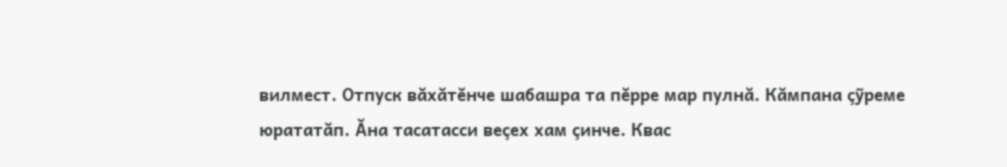вилмест. Отпуск вăхăтĕнче шабашра та пĕрре мар пулнă. Кăмпана çỹреме юрататăп. Ăна тасатасси веçех хам çинче. Квас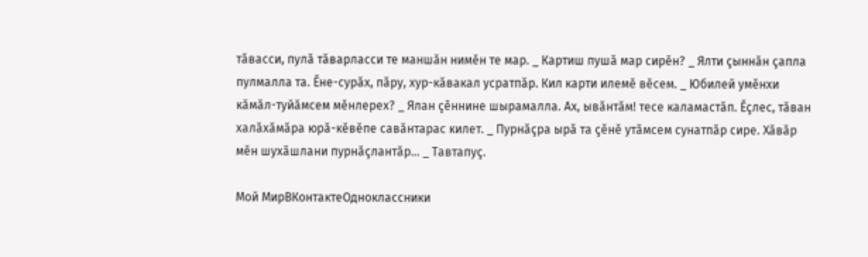тăвасси, пулă тăварласси те маншăн нимĕн те мар. _ Картиш пушă мар сирĕн? _ Ялти çыннăн çапла пулмалла та. Ĕне-сурăх, пăру, хур-кăвакал усратпăр. Кил карти илемĕ вĕсем. _ Юбилей умĕнхи кăмăл-туйăмсем мĕнлерех? _ Ялан çĕннине шырамалла. Ах, ывăнтăм! тесе каламастăп. Ĕçлес, тăван халăхăмăра юрă-кĕвĕпе савăнтарас килет. _ Пурнăçра ырă та çĕнĕ утăмсем сунатпăр сире. Хăвăр мĕн шухăшлани пурнăçлантăр... _ Тавтапуç.

Мой МирВКонтактеОдноклассники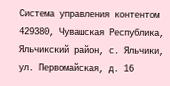Система управления контентом
429380, Чувашская Республика, Яльчикский район, с. Яльчики, ул. Первомайская, д. 16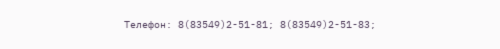Телефон: 8(83549)2-51-81; 8(83549)2-51-83;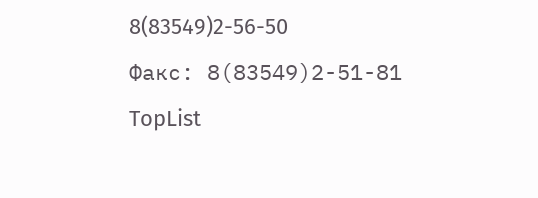8(83549)2-56-50
Факс: 8(83549)2-51-81
TopList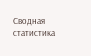Сводная статистика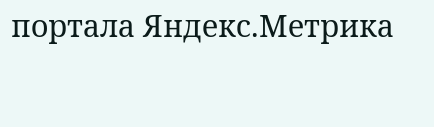портала Яндекс.Метрика